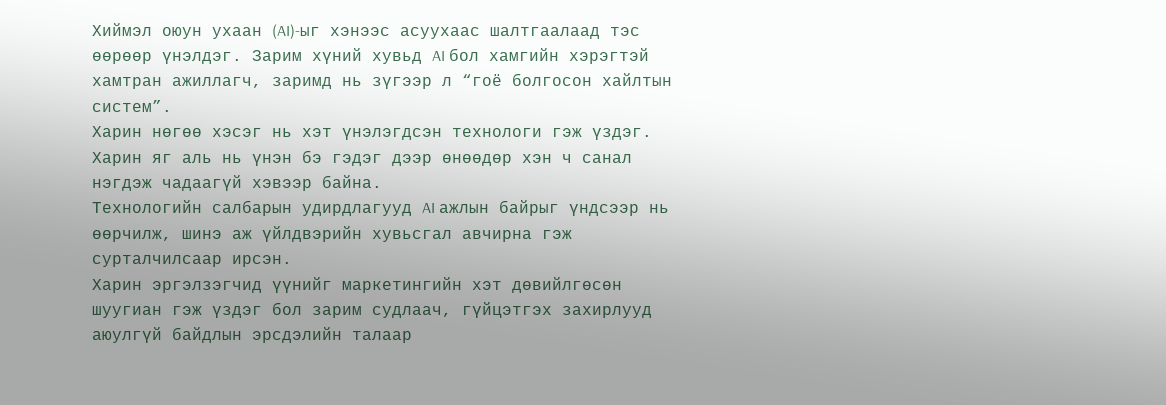Хиймэл оюун ухаан (AI)-ыг хэнээс асуухаас шалтгаалаад тэс өөрөөр үнэлдэг. Зарим хүний хувьд AI бол хамгийн хэрэгтэй хамтран ажиллагч, заримд нь зүгээр л “гоё болгосон хайлтын систем”.
Харин нөгөө хэсэг нь хэт үнэлэгдсэн технологи гэж үздэг. Харин яг аль нь үнэн бэ гэдэг дээр өнөөдөр хэн ч санал нэгдэж чадаагүй хэвээр байна.
Технологийн салбарын удирдлагууд AI ажлын байрыг үндсээр нь өөрчилж, шинэ аж үйлдвэрийн хувьсгал авчирна гэж сурталчилсаар ирсэн.
Харин эргэлзэгчид үүнийг маркетингийн хэт дөвийлгөсөн шуугиан гэж үздэг бол зарим судлаач, гүйцэтгэх захирлууд аюулгүй байдлын эрсдэлийн талаар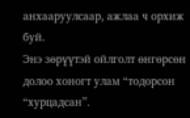анхааруулсаар, ажлаа ч орхиж буй.
Энэ зөрүүтэй ойлголт өнгөрсөн долоо хоногт улам “тодорсон “хурцадсан”.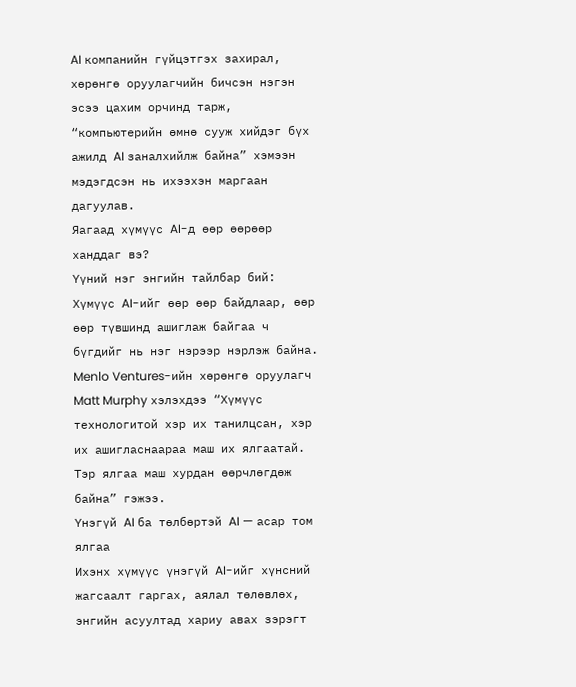AI компанийн гүйцэтгэх захирал, хөрөнгө оруулагчийн бичсэн нэгэн эсээ цахим орчинд тарж, “компьютерийн өмнө сууж хийдэг бүх ажилд AI заналхийлж байна” хэмээн мэдэгдсэн нь ихээхэн маргаан дагуулав.
Яагаад хүмүүс AI-д өөр өөрөөр ханддаг вэ?
Үүний нэг энгийн тайлбар бий: Хүмүүс AI-ийг өөр өөр байдлаар, өөр өөр түвшинд ашиглаж байгаа ч бүгдийг нь нэг нэрээр нэрлэж байна.
Menlo Ventures-ийн хөрөнгө оруулагч Matt Murphy хэлэхдээ “Хүмүүс технологитой хэр их танилцсан, хэр их ашигласнаараа маш их ялгаатай. Тэр ялгаа маш хурдан өөрчлөгдөж байна” гэжээ.
Үнэгүй AI ба төлбөртэй AI — асар том ялгаа
Ихэнх хүмүүс үнэгүй AI-ийг хүнсний жагсаалт гаргах, аялал төлөвлөх, энгийн асуултад хариу авах зэрэгт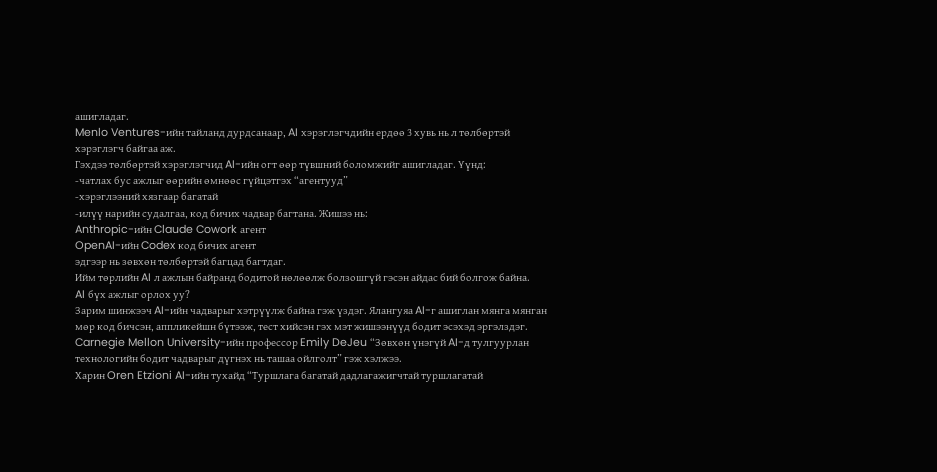ашигладаг.
Menlo Ventures-ийн тайланд дурдсанаар, AI хэрэглэгчдийн ердөө 3 хувь нь л төлбөртэй хэрэглэгч байгаа аж.
Гэхдээ төлбөртэй хэрэглэгчид AI-ийн огт өөр түвшний боломжийг ашигладаг. Үүнд:
-чатлах бус ажлыг өөрийн өмнөөс гүйцэтгэх “агентууд”
-хэрэглээний хязгаар багатай
-илүү нарийн судалгаа, код бичих чадвар багтана. Жишээ нь:
Anthropic-ийн Claude Cowork агент
OpenAI-ийн Codex код бичих агент
эдгээр нь зөвхөн төлбөртэй багцад багтдаг.
Ийм төрлийн AI л ажлын байранд бодитой нөлөөлж болзошгүй гэсэн айдас бий болгож байна.
AI бүх ажлыг орлох уу?
Зарим шинжээч AI-ийн чадварыг хэтрүүлж байна гэж үздэг. Ялангуяа AI-г ашиглан мянга мянган мөр код бичсэн, аппликейшн бүтээж, тест хийсэн гэх мэт жишээнүүд бодит эсэхэд эргэлздэг.
Carnegie Mellon University-ийн профессор Emily DeJeu “Зөвхөн үнэгүй AI-д тулгуурлан технологийн бодит чадварыг дүгнэх нь ташаа ойлголт” гэж хэлжээ.
Харин Oren Etzioni AI-ийн тухайд “Туршлага багатай дадлагажигчтай туршлагатай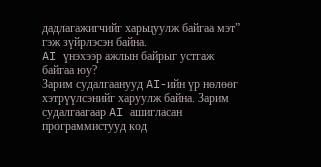дадлагажигчийг харьцуулж байгаа мэт” гэж зүйрлэсэн байна.
AI үнэхээр ажлын байрыг устгаж байгаа юу?
Зарим судалгаанууд AI-ийн үр нөлөөг хэтрүүлсэнийг харуулж байна. Зарим судалгаагаар AI ашигласан программистууд код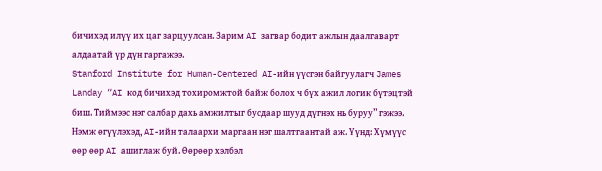бичихэд илүү их цаг зарцуулсан. Зарим AI загвар бодит ажлын даалгаварт алдаатай үр дүн гаргажээ.
Stanford Institute for Human-Centered AI-ийн үүсгэн байгуулагч James Landay “AI код бичихэд тохиромжтой байж болох ч бүх ажил логик бүтэцтэй биш. Тиймээс нэг салбар дахь амжилтыг бусдаар шууд дүгнэх нь буруу” гэжээ.
Нэмж өгүүлэхэд, AI-ийн талаархи маргаан нэг шалтгаантай аж. Үүнд: Хүмүүс өөр өөр AI ашиглаж буй. Өөрөөр хэлбэл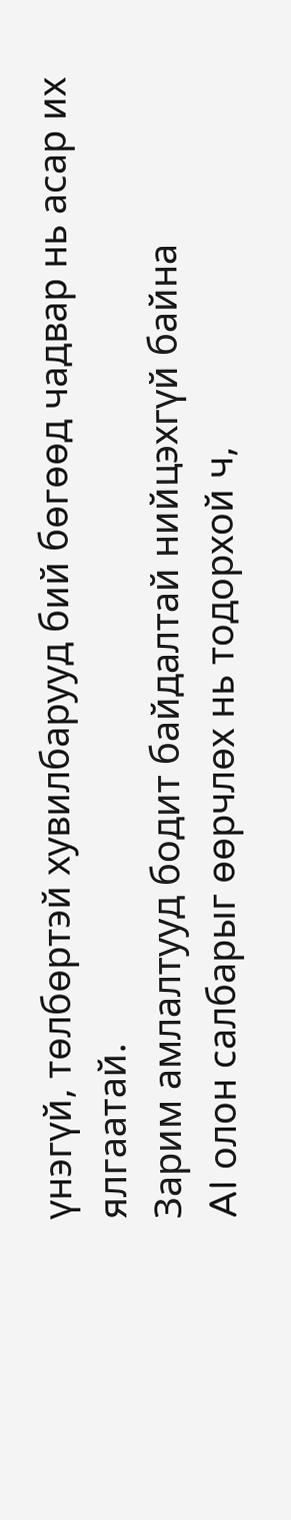үнэгүй, төлбөртэй хувилбарууд бий бөгөөд чадвар нь асар их ялгаатай.
Зарим амлалтууд бодит байдалтай нийцэхгүй байна
AI олон салбарыг өөрчлөх нь тодорхой ч,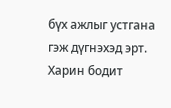бүх ажлыг устгана гэж дүгнэхэд эрт. Харин бодит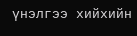үнэлгээ хийхийн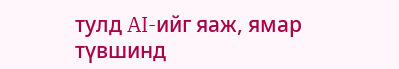тулд AI-ийг яаж, ямар түвшинд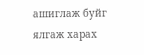ашиглаж буйг ялгаж харах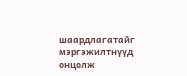шаардлагатайг мэргэжилтнүүд онцолж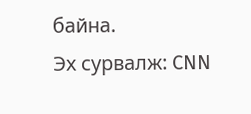байна.
Эх сурвалж: CNN